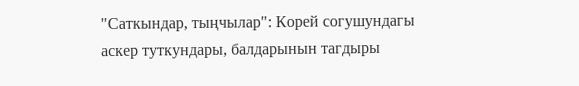"Саткындар, тыңчылар": Корей согушундагы аскер туткундары, балдарынын тагдыры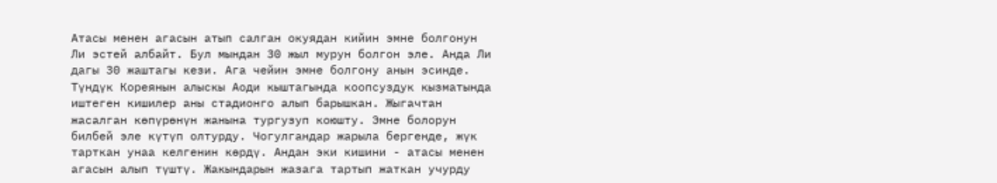Атасы менен агасын атып салган окуядан кийин эмне болгонун Ли эстей албайт. Бул мындан 30 жыл мурун болгон эле. Анда Ли дагы 30 жаштагы кези. Ага чейин эмне болгону анын эсинде.
Түндүк Кореянын алыскы Аоди кыштагында коопсуздук кызматында иштеген кишилер аны стадионго алып барышкан. Жыгачтан жасалган көпүрөнүн жанына тургузуп коюшту. Эмне болорун билбей эле күтүп олтурду. Чогулгандар жарыла бергенде, жүк тарткан унаа келгенин көрдү. Андан эки кишини - атасы менен агасын алып түштү. Жакындарын жазага тартып жаткан учурду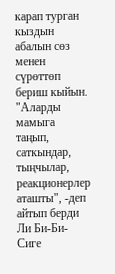карап турган кыздын абалын сөз менен сүрөттөп бериш кыйын.
"Аларды мамыга таңып, саткындар, тыңчылар, реакционерлер аташты", -деп айтып берди Ли Би-Би-Сиге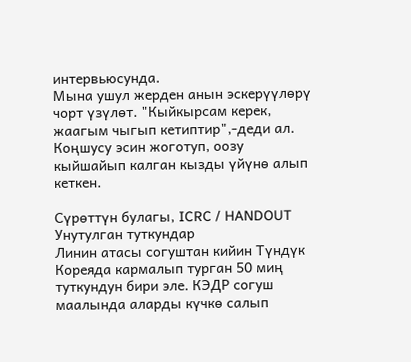интервьюсунда.
Мына ушул жерден анын эскерүүлөрү чорт үзүлөт. "Кыйкырсам керек, жаагым чыгып кетиптир",-деди ал. Коңшусу эсин жоготуп, оозу кыйшайып калган кызды үйүнө алып кеткен.

Сүрөттүн булагы, ICRC / HANDOUT
Унутулган туткундар
Линин атасы согуштан кийин Түндүк Кореяда кармалып турган 50 миң туткундун бири эле. КЭДР согуш маалында аларды күчкө салып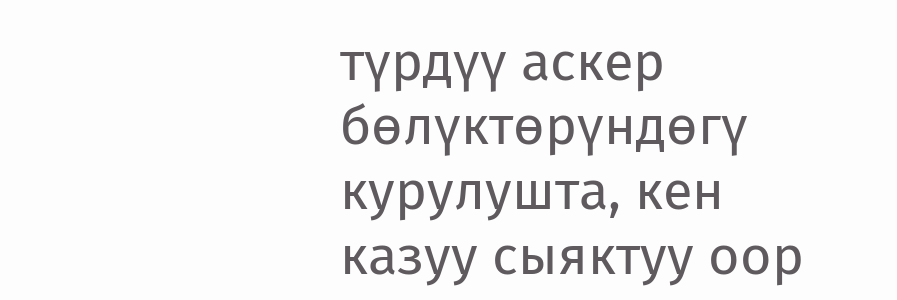түрдүү аскер бөлүктөрүндөгү курулушта, кен казуу сыяктуу оор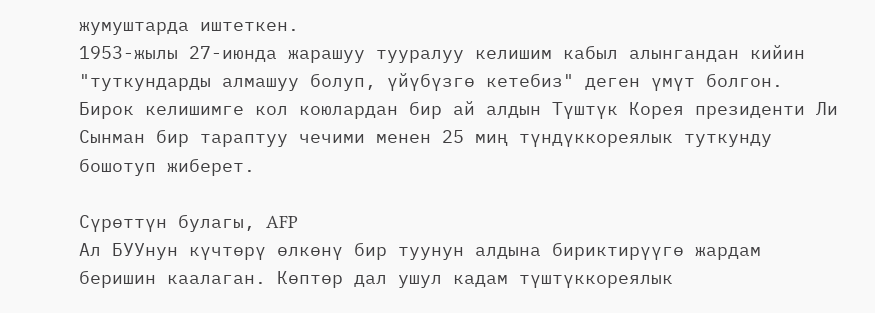жумуштарда иштеткен.
1953-жылы 27-июнда жарашуу тууралуу келишим кабыл алынгандан кийин "туткундарды алмашуу болуп, үйүбүзгө кетебиз" деген үмүт болгон. Бирок келишимге кол коюлардан бир ай алдын Түштүк Корея президенти Ли Сынман бир тараптуу чечими менен 25 миң түндүккореялык туткунду бошотуп жиберет.

Сүрөттүн булагы, AFP
Ал БУУнун күчтөрү өлкөнү бир туунун алдына бириктирүүгө жардам беришин каалаган. Көптөр дал ушул кадам түштүккореялык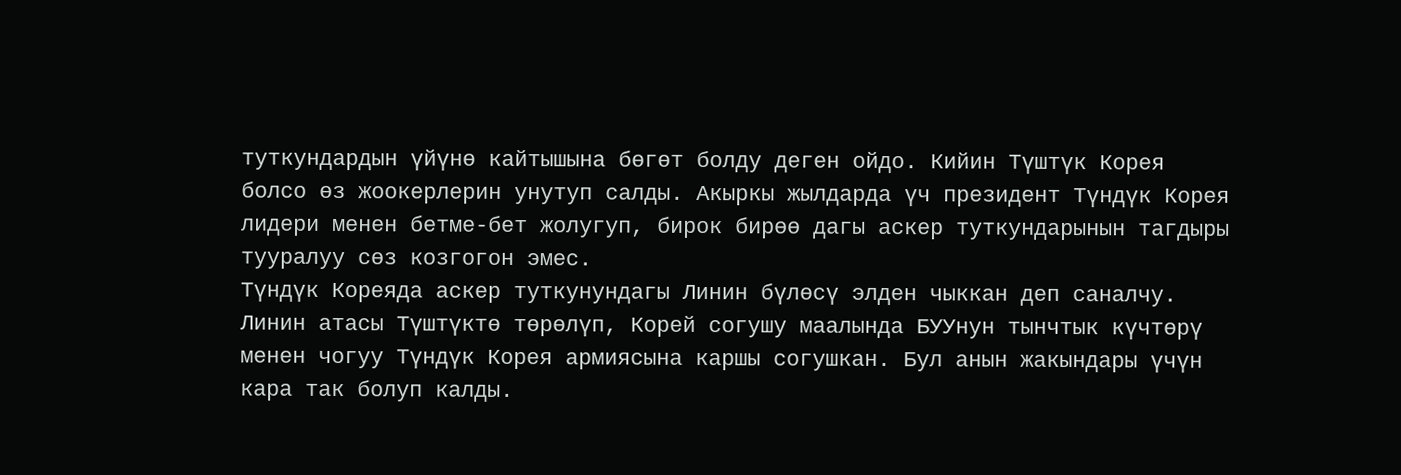туткундардын үйүнө кайтышына бөгөт болду деген ойдо. Кийин Түштүк Корея болсо өз жоокерлерин унутуп салды. Акыркы жылдарда үч президент Түндүк Корея лидери менен бетме-бет жолугуп, бирок бирөө дагы аскер туткундарынын тагдыры тууралуу сөз козгогон эмес.
Түндүк Кореяда аскер туткунундагы Линин бүлөсү элден чыккан деп саналчу. Линин атасы Түштүктө төрөлүп, Корей согушу маалында БУУнун тынчтык күчтөрү менен чогуу Түндүк Корея армиясына каршы согушкан. Бул анын жакындары үчүн кара так болуп калды.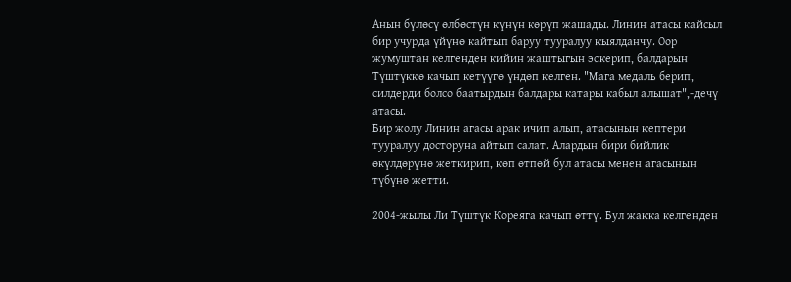Анын бүлөсү өлбөстүн күнүн көрүп жашады. Линин атасы кайсыл бир учурда үйүнө кайтып баруу тууралуу кыялданчу. Оор жумуштан келгенден кийин жаштыгын эскерип, балдарын Түштүккө качып кетүүгө үндөп келген. "Мага медаль берип, силдерди болсо баатырдын балдары катары кабыл алышат",-дечү атасы.
Бир жолу Линин агасы арак ичип алып, атасынын кептери тууралуу досторуна айтып салат. Алардын бири бийлик өкүлдөрүнө жеткирип, көп өтпөй бул атасы менен агасынын түбүнө жетти.

2004-жылы Ли Түштүк Кореяга качып өттү. Бул жакка келгенден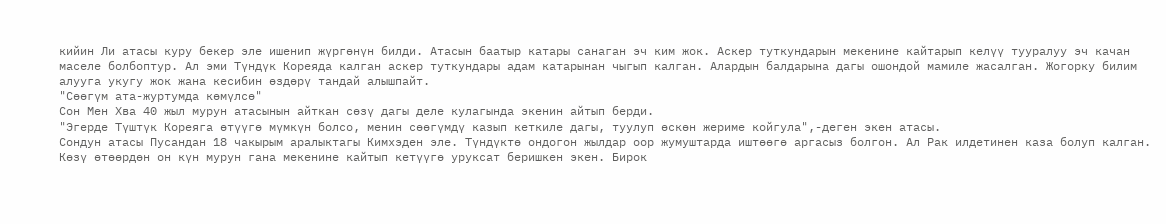кийин Ли атасы куру бекер эле ишенип жүргөнүн билди. Атасын баатыр катары санаган эч ким жок. Аскер туткундарын мекенине кайтарып келүү тууралуу эч качан маселе болбоптур. Ал эми Түндүк Кореяда калган аскер туткундары адам катарынан чыгып калган. Алардын балдарына дагы ошондой мамиле жасалган. Жогорку билим алууга укугу жок жана кесибин өздөрү тандай алышпайт.
"Сөөгүм ата-журтумда көмүлсө"
Сон Мен Хва 40 жыл мурун атасынын айткан сөзү дагы деле кулагында экенин айтып берди.
"Эгерде Түштүк Кореяга өтүүгө мүмкүн болсо, менин сөөгүмдү казып кеткиле дагы, туулуп өскөн жериме койгула",-деген экен атасы.
Сондун атасы Пусандан 18 чакырым аралыктагы Кимхэден эле. Түндүктө ондогон жылдар оор жумуштарда иштөөгө аргасыз болгон. Ал Рак илдетинен каза болуп калган. Көзү өтөөрдөн он күн мурун гана мекенине кайтып кетүүгө уруксат беришкен экен. Бирок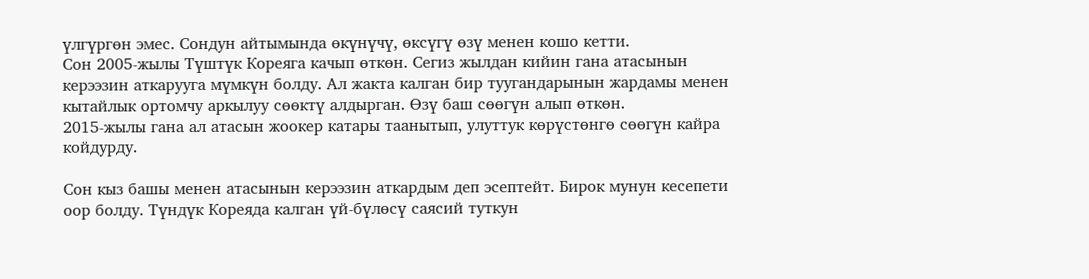үлгүргөн эмес. Сондун айтымында өкүнүчү, өксүгү өзү менен кошо кетти.
Сон 2005-жылы Түштүк Кореяга качып өткөн. Сегиз жылдан кийин гана атасынын керээзин аткарууга мүмкүн болду. Ал жакта калган бир туугандарынын жардамы менен кытайлык ортомчу аркылуу сөөктү алдырган. Өзү баш сөөгүн алып өткөн.
2015-жылы гана ал атасын жоокер катары таанытып, улуттук көрүстөнгө сөөгүн кайра койдурду.

Сон кыз башы менен атасынын керээзин аткардым деп эсептейт. Бирок мунун кесепети оор болду. Түндүк Кореяда калган үй-бүлөсү саясий туткун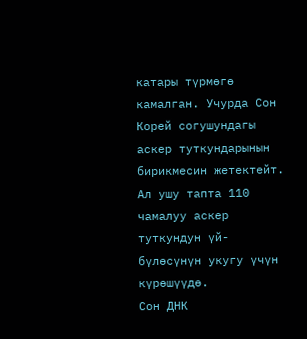катары түрмөгө камалган. Учурда Сон Корей согушундагы аскер туткундарынын бирикмесин жетектейт. Ал ушу тапта 110 чамалуу аскер туткундун үй-бүлөсүнүн укугу үчүн күрөшүүдө.
Сон ДНК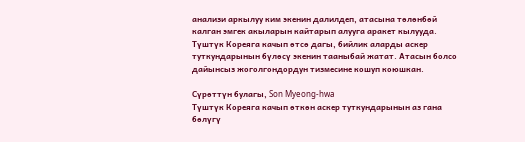анализи аркылуу ким экенин далилдеп, атасына төлөнбөй калган эмгек акыларын кайтарып алууга аракет кылууда. Түштүк Кореяга качып өтсө дагы, бийлик аларды аскер туткундарынын бүлөсү экенин тааныбай жатат. Атасын болсо дайынсыз жоголгондордун тизмесине кошуп коюшкан.

Сүрөттүн булагы, Son Myeong-hwa
Түштүк Кореяга качып өткөн аскер туткундарынын аз гана бөлүгү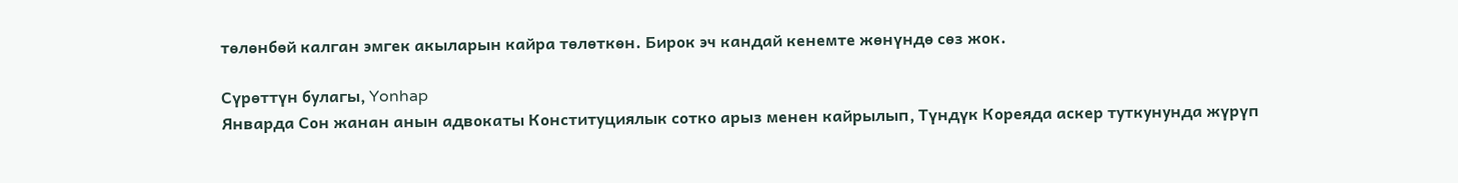төлөнбөй калган эмгек акыларын кайра төлөткөн. Бирок эч кандай кенемте жөнүндө сөз жок.

Сүрөттүн булагы, Yonhap
Январда Сон жанан анын адвокаты Конституциялык сотко арыз менен кайрылып, Түндүк Кореяда аскер туткунунда жүрүп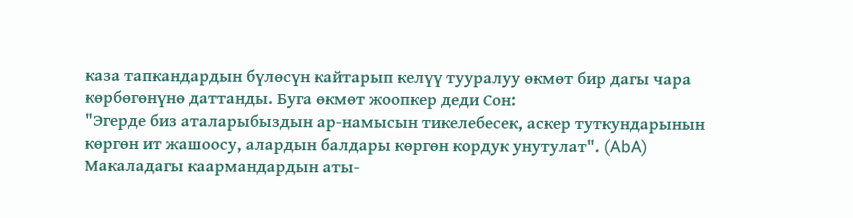каза тапкандардын бүлөсүн кайтарып келүү тууралуу өкмөт бир дагы чара көрбөгөнүнө даттанды. Буга өкмөт жоопкер деди Сон:
"Эгерде биз аталарыбыздын ар-намысын тикелебесек, аскер туткундарынын көргөн ит жашоосу, алардын балдары көргөн кордук унутулат". (AbA)
Макаладагы каармандардын аты-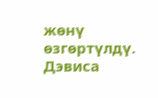жөнү өзгөртүлдү. Дэвиса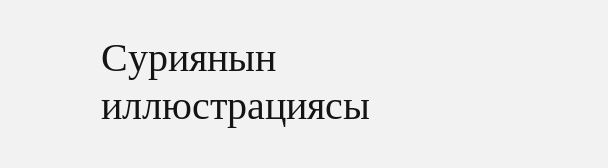Суриянын иллюстрациясы